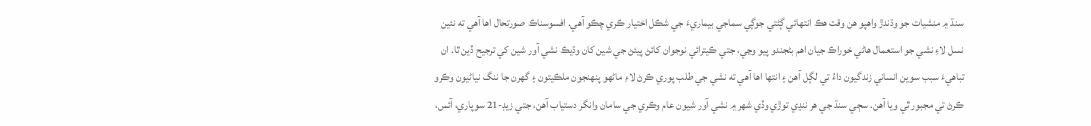سنڌ ۾ منشيات جو وڌندڙ واهپو هن وقت هڪ انتهائي ڳڻتي جوڳي سماجي بيماريءَ جي شڪل اختيار ڪري چڪو آهي. افسوسناڪ صورتحال اها آهي ته نئين نسل لاءِ نشي جو استعمال هاڻي خوراڪ جيان اهم بڻجندو پيو وڃي، جتي ڪيترائي نوجوان کائڻ پيئڻ جي شين کان وڌيڪ نشي آور شين کي ترجيح ڏين ٿا. ان تباهيءَ سبب سوين انساني زندگيون داءُ تي لڳل آهن ۽ انتها اها آهي ته نشي جي طلب پوري ڪرڻ لاءِ ماڻهو پنهنجون ملڪيتون ۽ گھرن جا ننگ نياڻيون وڪرو ڪرڻ تي مجبور ٿي ويا آهن. سڄي سنڌ جي هر ننڍي توڙي وڏي شهر ۾ نشي آور شيون عام وڪري جي سامان وانگر دستياب آهن، جتي زيڊ-21 سوپاري، آئس،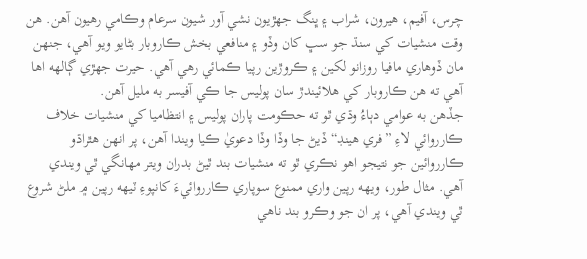چرس، آفيم، هيرون، شراب ۽ ڀنگ جهڙيون نشي آور شيون سرعام وڪامي رهيون آهن. هن وقت منشيات کي سنڌ جو سڀ کان وڏو ۽ منافعي بخش ڪاروبار بڻايو ويو آهي، جنهن مان ڏوهاري مافيا روزانو لکين ۽ ڪروڙين رپيا ڪمائي رهي آهي. حيرت جهڙي ڳالهه اها آهي ته هن ڪاروبار کي هلائيندڙ سان پوليس جا ڪي آفيسر به مليل آهن.
جڏهن به عوامي دٻاءُ وڌي ٿو ته حڪومت پاران پوليس ۽ انتظاميا کي منشيات خلاف ڪارروائي لاءِ ”فري هينڊ“ ڏيڻ جا وڏا وڏا دعويٰ ڪيا ويندا آهن، پر انهن هٿراڌو ڪارروائين جو نتيجو اهو نڪري ٿو ته منشيات بند ٿيڻ بدران ويتر مهانگي ٿي ويندي آهي. مثال طور، ويهه رپين واري ممنوع سوپاري ڪارروائيءَ کانپوءِ ٽيهه رپين ۾ ملڻ شروع ٿي ويندي آهي، پر ان جو وڪرو بند ناهي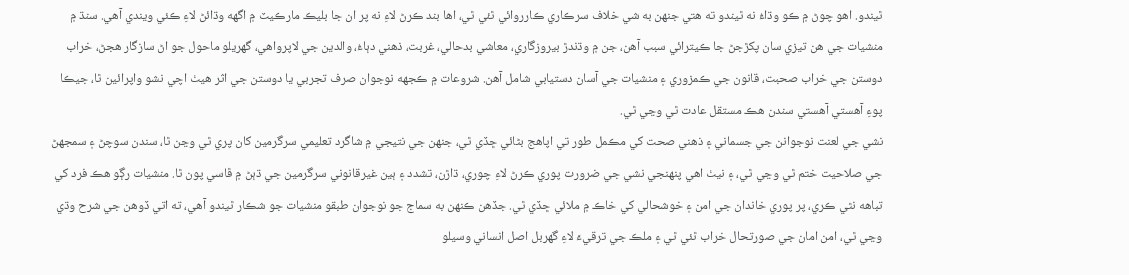ٿيندو. اهو چوڻ ۾ ڪو وڌاءُ نه ٿيندو ته هتي جنهن به شي خلاف سرڪاري ڪارروائي ٿئي ٿي، اها بند ڪرڻ لاءِ نه پر ان جا بليڪ مارڪيٽ ۾ اگھه وڌائڻ لاءِ ڪئي ويندي آهي. سنڌ ۾ منشيات جي هن تيزي سان پکڙجڻ جا ڪيترائي سبب آهن، جن ۾ وڌندڙ بيروزگاري، معاشي بدحالي، غربت، ذهني دٻاءُ، والدين جي لاپرواهي، گهريلو ماحول جو اڻ سازگار هجڻ، خراب دوستن جي خراب صحبت، قانون جي ڪمزوري ۽ منشيات جي آسان دستيابي شامل آهن. شروعات ۾ ڪجهه نوجوان صرف تجربي يا دوستن جي اثر هيٺ اچي نشو واپرائين ٿا، جيڪا پوءِ آهستي آهستي سندن هڪ مستقل عادت ٿي وڃي ٿي.
نشي جي لعنت نوجوانن جي جسماني ۽ ذهني صحت کي مڪمل طور تي اپاهج بڻائي ڇڏي ٿي، جنهن جي نتيجي ۾ شاگرد تعليمي سرگرمين کان پري ٿي وڃن ٿا، سندن سوچڻ ۽ سمجهڻ جي صلاحيت ختم ٿي وڃي ٿي، ۽ نيٺ اهي پنهنجي نشي جي ضرورت پوري ڪرڻ لاءِ چوري، ڌاڙن، تشدد ۽ ٻين غيرقانوني سرگرمين جي ڌٻڻ ۾ ڦاسي پون ٿا. منشيات رڳو هڪ فرد کي تباهه نٿي ڪري، پر پوري خاندان جي امن ۽ خوشحالي کي خاڪ ۾ ملائي ڇڏي ٿي. جڏهن ڪنهن به سماج جو نوجوان طبقو منشيات جو شڪار ٿيندو آهي، ته اتي ڏوهن جي شرح وڌي وڃي ٿي، امن امان جي صورتحال خراب ٿئي ٿي ۽ ملڪ جي ترقيءَ لاءِ گهربل اصل انساني وسيلو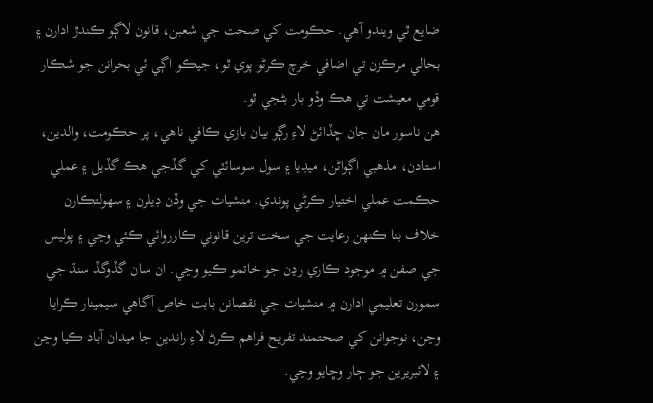ضايع ٿي ويندو آهي. حڪومت کي صحت جي شعبن، قانون لاڳو ڪندڙ ادارن ۽ بحالي مرڪزن تي اضافي خرچ ڪرڻو پوي ٿو، جيڪو اڳي ئي بحرانن جو شڪار قومي معيشت تي هڪ وڏو بار بڻجي ٿو.
هن ناسور مان جان ڇڏائڻ لاءِ رڳو بيان بازي ڪافي ناهي، پر حڪومت، والدين، استادن، مذهبي اڳواڻن، ميڊيا ۽ سول سوسائٽي کي گڏجي هڪ گڏيل ۽ عملي حڪمت عملي اختيار ڪرڻي پوندي. منشيات جي وڏن ڊيلرن ۽ سهولتڪارن خلاف بنا ڪنهن رعايت جي سخت ترين قانوني ڪارروائي ڪئي وڃي ۽ پوليس جي صفن ۾ موجود ڪاري رڍن جو خاتمو ڪيو وڃي. ان سان گڏوگڏ سنڌ جي سمورن تعليمي ادارن ۾ منشيات جي نقصانن بابت خاص آگاهي سيمينار ڪرايا وڃن، نوجوانن کي صحتمند تفريح فراهم ڪرڻ لاءِ راندين جا ميدان آباد ڪيا وڃن ۽ لائبريرين جو ڄار وڇايو وڃي.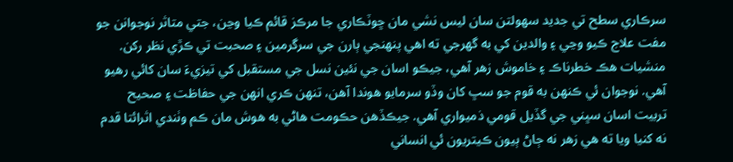سرڪاري سطح تي جديد سهولتن سان ليس نشي مان ڇوٽڪاري جا مرڪز قائم ڪيا وڃن، جتي متاثر نوجوانن جو مفت علاج ڪيو وڃي ۽ والدين کي به گهرجي ته اهي پنهنجي ٻارن جي سرگرمين ۽ صحبت تي ڪڙي نظر رکن.
منشيات هڪ خطرناڪ ۽ خاموش زهر آهي، جيڪو اسان جي نئين نسل جي مستقبل کي تيزيءَ سان کائي رهيو آهي. نوجوان ئي ڪنهن به قوم جو سڀ کان وڏو سرمايو هوندا آهن، تنهن ڪري انهن جي حفاظت ۽ صحيح تربيت اسان سڀني جي گڏيل قومي ذميواري آهي. جيڪڏهن حڪومت هاڻي به هوش مان ڪم وٺندي اثرائتا قدم نه کنيا ويا ته هي زهر نه ڄاڻ ٻيون ڪيتريون ئي انساني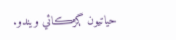حياتيون ڳڙڪائي ويندو.